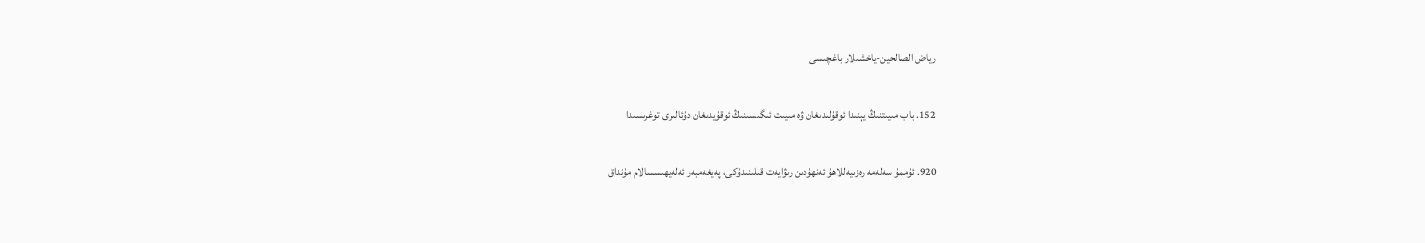رياض الصالحين-ياخشىلار باغچىسى

152. باب مىيىتنىڭ يېنىدا ئوقۇلىدىغان ۋە مىيىت ئىگىسىنىڭ ئوقۇيدىغان دۇئالىرى توغرىسىدا

920. ئۇممۇ سەلەمە رەزىيەللاھۇ ئەنھۇدىن رىۋايەت قىلىنىدۇكى، پەيغەمبەر ئەلەيھىسسالام مۇنداق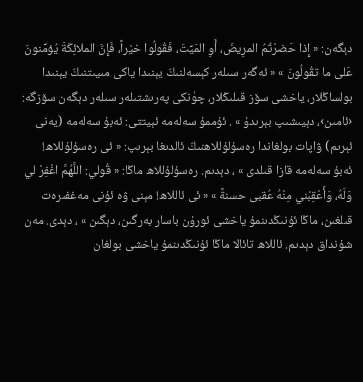دېگەن: « إِذا حَضرْتُمُ المرِيضَ، أَوِ المَيِّتَ، فَقُولُوا خيْراً، فَإِنَّ الملائِكَةَ يُؤمِّنونَ عَلى ما تقُولُونَ » « ئەگەر سىلەر كېسەلنىڭ يېنىدا ياكى مىيىتنىڭ يېنىدا بولساڭلار، ياخشى سۆز قىلىڭلار، چۈنكى پەرىشتىلەر سىلەر دېگەن سۆزگە: ‹ئامىن›، دېيىشىپ بېرىدۇ » . ئۇممۇ سەلەمە ئېيتتى: ئەبۇ سەلەمە (يەنى ئېرىم) ۋاپات بولغاندا رەسۇلۇللاھنىڭ ئالدىغا بېرىپ: « ئى رەسۇلۇللاھ! ئەبۇ سەلەمە قازا قىلدى » ، دېدىم. رەسۇلۇللاھ ماڭا: « قُولي: اللَّهُمَّ اغْفِرْ لي وَلَهُ، وَأَعْقِبْني مِنْهُ عُقبى حسنةً » « ئى ئاللاھ! مېنى ۋە ئۇنى مەغفىرەت قىلغىن، ماڭا ئۇنىڭدىنمۇ ياخشى ئورۇن باسار بەرگىن، دېگىن » ، دېدى. مەن شۇنداق دېدىم. ئاللاھ تائالا ماڭا ئۇنىڭدىنمۇ ياخشى بولغان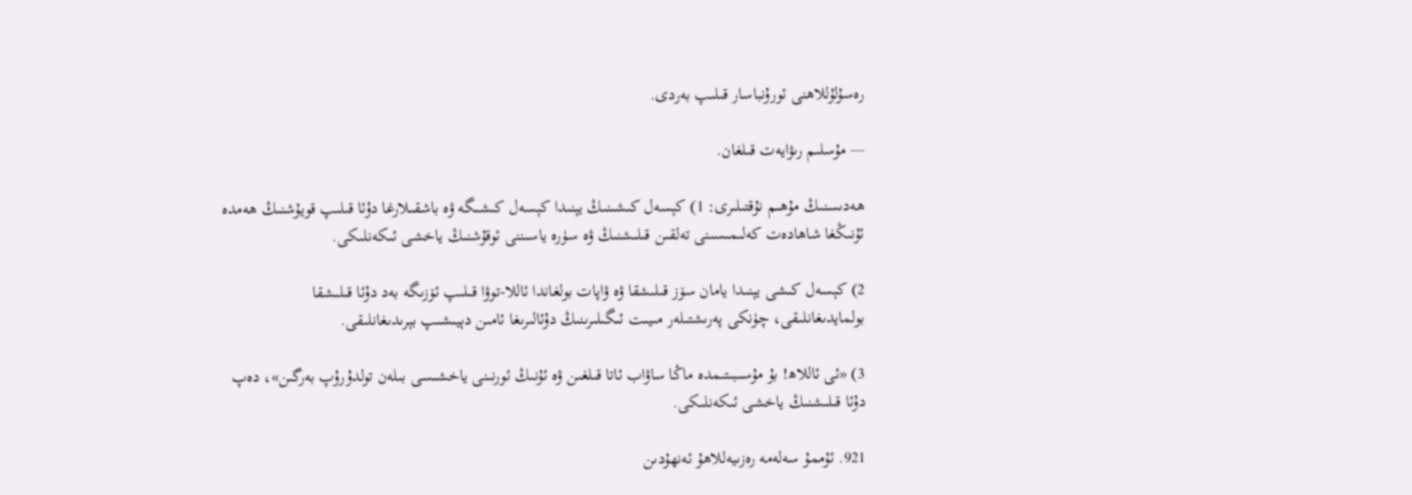رەسۇلۇللاھنى ئورۇنباسار قىلىپ بەردى.

― مۇسلىم رىۋايەت قىلغان.

ھەدىسنىڭ مۇھىم نۇقتىلىرى: 1) كېسەل كىشىنىڭ يېنىدا كېسەل كىشىگە ۋە باشقىلارغا دۇئا قىلىپ قويۇشنىڭ ھەمدە ئۇنىڭغا شاھادەت كەلىمىسىنى تەلقىن قىلىشنىڭ ۋە سۈرە ياسىننى ئوقۇشنىڭ ياخشى ئىكەنلىكى.

2) كېسەل كىشى يېنىدا يامان سۆز قىلىشقا ۋە ۋاپات بولغاندا ئاللا-توۋا قىلىپ ئۆزىگە بەد دۇئا قىلىشقا بولمايدىغانلىقى، چۈنكى پەرىشتىلەر مىيىت ئىگىلىرىنىڭ دۇئالىرىغا ئامىن دېيىشىپ بېرىدىغانلىقى.

3) «ئى ئاللاھ! بۇ مۇسىبىتىمدە ماڭا ساۋاب ئاتا قىلغىن ۋە ئۇنىڭ ئورنىنى ياخشىسى بىلەن تولدۇرۇپ بەرگىن»، دەپ دۇئا قىلىشنىڭ ياخشى ئىكەنلىكى.

921. ئۇممۇ سەلەمە رەزىيەللاھۇ ئەنھۇدىن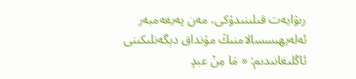رىۋايەت قىلىنىدۇكى، مەن پەيغەمبەر ئەلەيھىسسالامنىڭ مۇنداق دېگەنلىكىنى ئاڭلىغانىدىم: « مَا مِنْ عبدٍ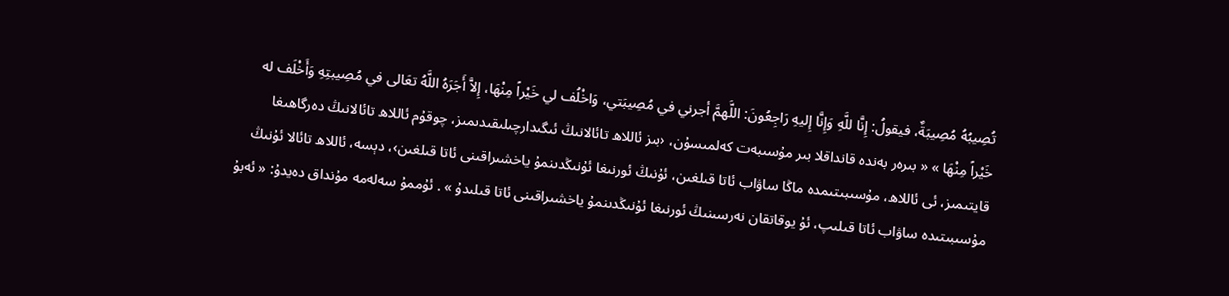تُصِيبُهُ مُصِيبَةٌ، فيقولُ: إِنَّا للَّهِ وَإِنَّا إِليهِ رَاجِعُونَ: اللَّهمَّ أجرني في مُصِيبَتي، وَاخْلُف لي خَيْراً مِنْهَا، إِلاَّ أَجَرَهُ اللَّهُ تعَالى في مُصِيبتِهِ وَأَخْلَف له خَيْراً مِنْهَا » « بىرەر بەندە قانداقلا بىر مۇسىبەت كەلمىسۇن، ‹بىز ئاللاھ تائالانىڭ ئىگىدارچىلىقىدىمىز، چوقۇم ئاللاھ تائالانىڭ دەرگاھىغا قايتىمىز، ئى ئاللاھ، مۇسىبىتىمدە ماڭا ساۋاب ئاتا قىلغىن، ئۇنىڭ ئورنىغا ئۇنىڭدىنمۇ ياخشىراقىنى ئاتا قىلغىن›، دېسە، ئاللاھ تائالا ئۇنىڭ مۇسىبىتىدە ساۋاب ئاتا قىلىپ، ئۇ يوقاتقان نەرسىنىڭ ئورنىغا ئۇنىڭدىنمۇ ياخشىراقىنى ئاتا قىلىدۇ » . ئۇممۇ سەلەمە مۇنداق دەيدۇ: « ئەبۇ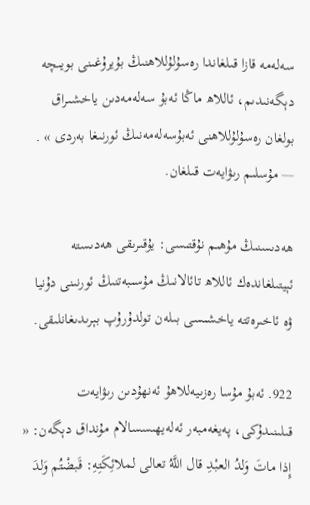سەلەمە قازا قىلغاندا رەسۇلۇللاھنىڭ بۇيرۇغىنى بويىچە دېگەنىدىم، ئاللاھ ماڭا ئەبۇ سەلەمەدىن ياخشىراق بولغان رەسۇلۇللاھنى ئەبۇسەلەمەنىڭ ئورنىغا بەردى » . ― مۇسلىم رىۋايەت قىلغان.

ھەدىسنىڭ مۇھىم نۇقتىسى: يۇقىرىقى ھەدىستە ئېيتىلغاندەك ئاللاھ تائالانىڭ مۇسىبەتنىڭ ئورنىنى دۇنيا ۋە ئاخىرەتتە ياخشىسى بىلەن تولدۇرۇپ بېرىدىغانلىقى.

922. ئەبۇ مۇسا رەزىيەللاھۇ ئەنھۇدىن رىۋايەت قىلىنىدۇكى، پەيغەمبەر ئەلەيھىسسالام مۇنداق دېگەن: « إِذا ماتَ وَلدُ العبْدِ قال اللَّهُ تعالى لملائِكَتِهِ: قَبضْتُم وَلدَ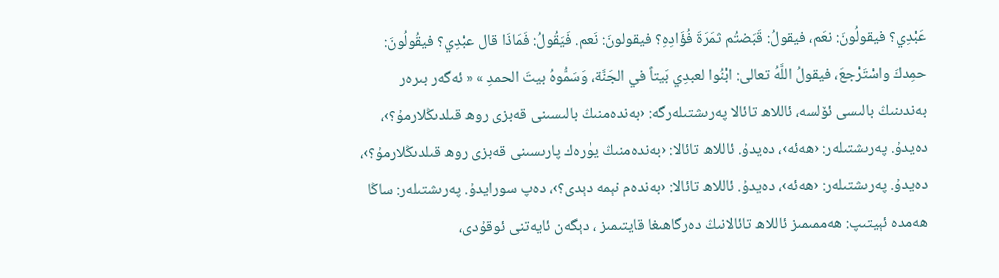عَبْدِي؟ فيقولُونَ: نعَم، فيقولُ: قَبَضتُم ثمَرَةَ فُؤَادِهِ؟ فيقولونَ: نَعم. فَيَقُولُ: فَمَاذَا قال عبْدِي؟ فيقُولُونَ: حمِدكَ واسْتَرْجعَ، فيقولُ اللَّهُ تعالى: ابْنُوا لعبدِي بَيتاً في الجَنَّة، وَسَمُّوهُ بيتَ الحمدِ » « ئەگەر بىرەر بەندىنىڭ بالىسى ئۆلسە، ئاللاھ تائالا پەرىشتىلەرگە: ‹بەندەمنىڭ بالىسىنى قەبزى روھ قىلدىڭلارمۇ؟›، دەيدۇ. پەرىشتىلەر: ‹ھەئە›، دەيدۇ. ئاللاھ تائالا: ‹بەندەمنىڭ يۈرەك پارىسىنى قەبزى روھ قىلدىڭلارمۇ؟›، دەيدۇ. پەرىشتىلەر: ‹ھەئە›، دەيدۇ. ئاللاھ تائالا: ‹بەندەم نېمە دېدى؟›، دەپ سورايدۇ. پەرىشتىلەر: ساڭا ھەمدە ئېيتىپ: ھەممىمىز ئاللاھ تائالانىڭ دەرگاھىغا قايتىمىز ، دېگەن ئايەتنى ئوقۇدى،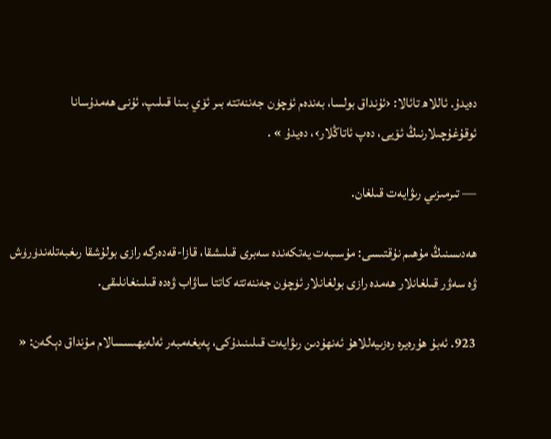دەيدۇ. ئاللاھ تائالا: ‹ئۇنداق بولسا، بەندەم ئۈچۈن جەننەتتە بىر ئۆي بىنا قىلىپ، ئۇنى ھەمدۇسانا ئوقۇغۇچىلارنىڭ ئۆيى، دەپ ئاتاڭلار›، دەيدۇ » .

― تىرمىزىي رىۋايەت قىلغان.

ھەدىسنىڭ مۇھىم نۇقتىسى: مۇسىبەت يەتكەندە سەبرى قىلىشقا، قازا-قەدەرگە رازى بولۇشقا رىغبەتلەندۈرۈش ۋە سەۋر قىلغانلار ھەمدە رازى بولغانلار ئۈچۈن جەننەتتە كاتتا ساۋاب ۋەدە قىلىنغانلىقى.

923. ئەبۇ ھۇرەيرە رەزىيەللاھۇ ئەنھۇدىن رىۋايەت قىلىنىدۇكى، پەيغەمبەر ئەلەيھىسسالام مۇنداق دېگەن: «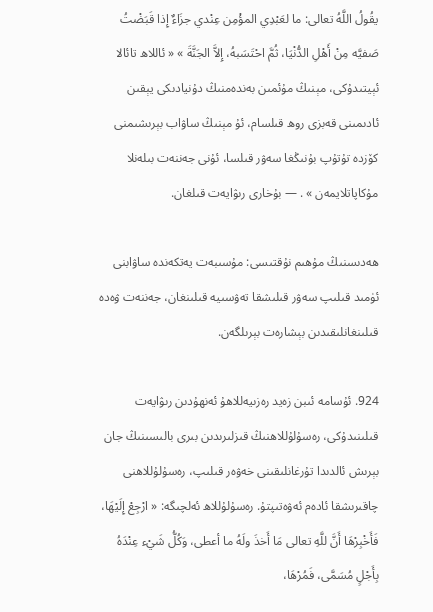يقُولُ اللَّهُ تعالى: ما لعَبْدِي المؤْمِن عِنْدي جزَاءٌ إِذا قَبَضْتُ صَفيَّه مِنْ أَهْلِ الدُّنْيَا، ثُمَّ احْتَسَبهُ، إِلاَّ الجَنَّةَ » « ئاللاھ تائالا ئېيتىدۇكى، مېنىڭ مۇئمىن بەندەمنىڭ دۇنيادىكى يېقىن ئادىمىنى قەبزى روھ قىلسام، ئۇ مېنىڭ ساۋاب بېرىشىمنى كۆزدە تۇتۇپ بۇنىڭغا سەۋر قىلسا، ئۇنى جەننەت بىلەنلا مۇكاپاتلايمەن » . ― بۇخارى رىۋايەت قىلغان.

ھەدىسنىڭ مۇھىم نۇقتىسى: مۇسىبەت يەتكەندە ساۋابنى ئۈمىد قىلىپ سەۋر قىلىشقا تەۋسىيە قىلىنغان، جەننەت ۋەدە قىلىنغانلىقىدىن بېشارەت بېرىلگەن.

924. ئۇسامە ئىبن زەيد رەزىيەللاھۇ ئەنھۇدىن رىۋايەت قىلىنىدۇكى، رەسۇلۇللاھنىڭ قىزلىرىدىن بىرى بالىسىنىڭ جان بېرىش ئالدىدا تۇرغانلىقىنى خەۋەر قىلىپ، رەسۇلۇللاھنى چاقىرىشقا ئادەم ئەۋەتىپتۇ. رەسۇلۇللاھ ئەلچىگە: « ارْجِعْ إِلَيْهَا، فَأَخْبِرْهَا أَنَّ للَّهِ تعالى مَا أَخذَ ولَهُ ما أعطى، وَكُلُّ شَيْء عِنْدَهُ بِأَجْلٍ مُسَمَّى، فَمُرْهَا،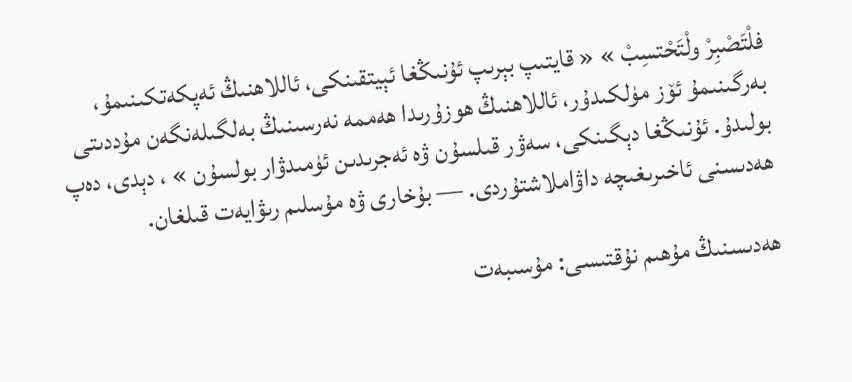فلْتَصْبِرْ ولْتَحْتسِبْ » « قايتىپ بېرىپ ئۇنىڭغا ئېيتقىنكى، ئاللاھنىڭ ئەپكەتكىنىمۇ، بەرگىنىمۇ ئۆز مۈلكىدۇر، ئاللاھنىڭ ھوزۇرىدا ھەممە نەرسىنىڭ بەلگىلەنگەن مۇددىتى بولىدۇ. ئۇنىڭغا دېگىنكى، سەۋر قىلسۇن ۋە ئەجرىدىن ئۈمىدۋار بولسۇن » ، دېدى، دەپ ھەدىسنى ئاخىرىغىچە داۋاملاشتۇردى. ― بۇخارى ۋە مۇسلىم رىۋايەت قىلغان.

ھەدىسنىڭ مۇھىم نۇقتىسى: مۇسىبەت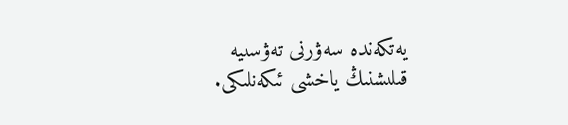يەتكەندە سەۋرنى تەۋسىيە قىلىشنىڭ ياخشى ئىكەنلىكى.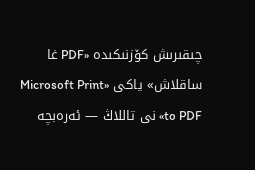چىقىرىش كۆزنىكىدە «PDF غا ساقلاش» ياكى «Microsoft Print to PDF» نى تاللاڭ — ئەرەبچە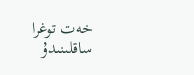خەت توغرا ساقلىنىدۇ